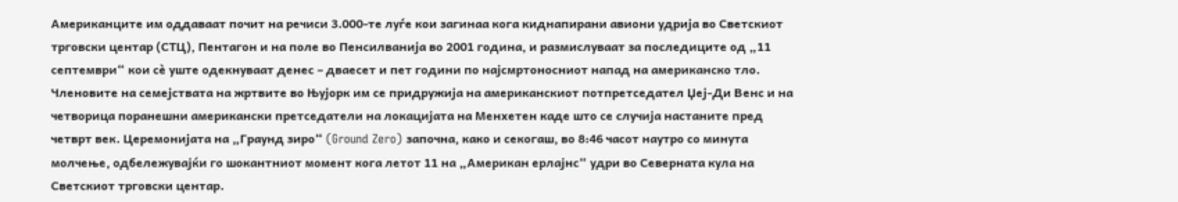Американците им оддаваат почит на речиси 3.000-те луѓе кои загинаа кога киднапирани авиони удрија во Светскиот трговски центар (СТЦ), Пентагон и на поле во Пенсилванија во 2001 година, и размислуваат за последиците од „11 септември“ кои сè уште одекнуваат денес – дваесет и пет години по најсмртоносниот напад на американско тло.
Членовите на семејствата на жртвите во Њујорк им се придружија на американскиот потпретседател Џеј-Ди Венс и на четворица поранешни американски претседатели на локацијата на Менхетен каде што се случија настаните пред четврт век. Церемонијата на „Граунд зиро“ (Ground Zero) започна, како и секогаш, во 8:46 часот наутро со минута молчење, одбележувајќи го шокантниот момент кога летот 11 на „Американ ерлајнс“ удри во Северната кула на Светскиот трговски центар.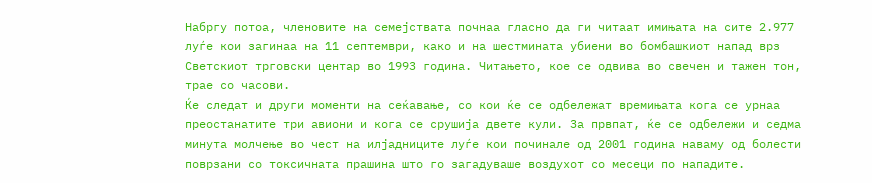Набргу потоа, членовите на семејствата почнаа гласно да ги читаат имињата на сите 2.977 луѓе кои загинаа на 11 септември, како и на шестмината убиени во бомбашкиот напад врз Светскиот трговски центар во 1993 година. Читањето, кое се одвива во свечен и тажен тон, трае со часови.
Ќе следат и други моменти на сеќавање, со кои ќе се одбележат времињата кога се урнаа преостанатите три авиони и кога се срушија двете кули. За првпат, ќе се одбележи и седма минута молчење во чест на илјадниците луѓе кои починале од 2001 година наваму од болести поврзани со токсичната прашина што го загадуваше воздухот со месеци по нападите.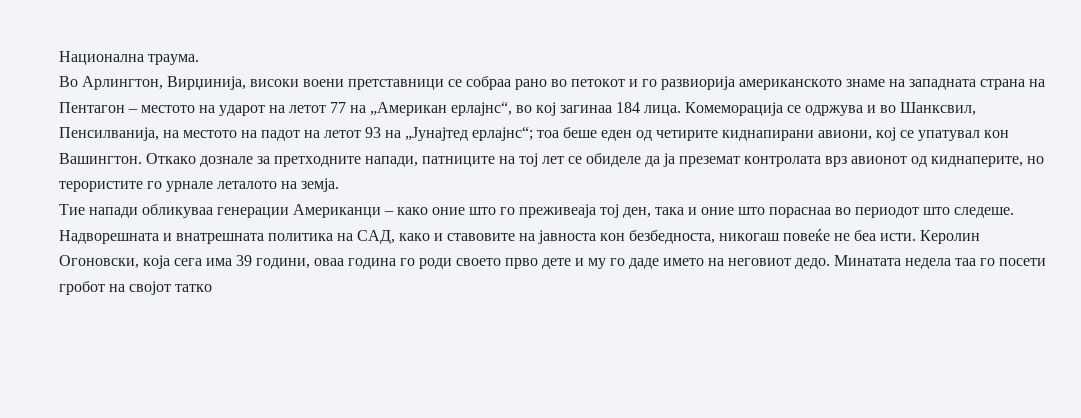Национална траума.
Во Арлингтон, Вирџинија, високи воени претставници се собраа рано во петокот и го развиорија американското знаме на западната страна на Пентагон – местото на ударот на летот 77 на „Американ ерлајнс“, во кој загинаа 184 лица. Комеморација се одржува и во Шанксвил, Пенсилванија, на местото на падот на летот 93 на „Јунајтед ерлајнс“; тоа беше еден од четирите киднапирани авиони, кој се упатувал кон Вашингтон. Откако дознале за претходните напади, патниците на тој лет се обиделе да ја преземат контролата врз авионот од киднаперите, но терористите го урнале леталото на земја.
Тие напади обликуваа генерации Американци – како оние што го преживеаја тој ден, така и оние што пораснаа во периодот што следеше. Надворешната и внатрешната политика на САД, како и ставовите на јавноста кон безбедноста, никогаш повеќе не беа исти. Керолин Огоновски, која сега има 39 години, оваа година го роди своето прво дете и му го даде името на неговиот дедо. Минатата недела таа го посети гробот на својот татко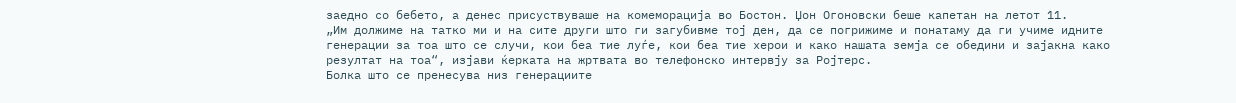заедно со бебето, а денес присуствуваше на комеморација во Бостон. Џон Огоновски беше капетан на летот 11.
„Им должиме на татко ми и на сите други што ги загубивме тој ден, да се погрижиме и понатаму да ги учиме идните генерации за тоа што се случи, кои беа тие луѓе, кои беа тие херои и како нашата земја се обедини и зајакна како резултат на тоа“, изјави ќерката на жртвата во телефонско интервју за Ројтерс.
Болка што се пренесува низ генерациите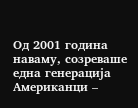Од 2001 година наваму, созреваше една генерација Американци –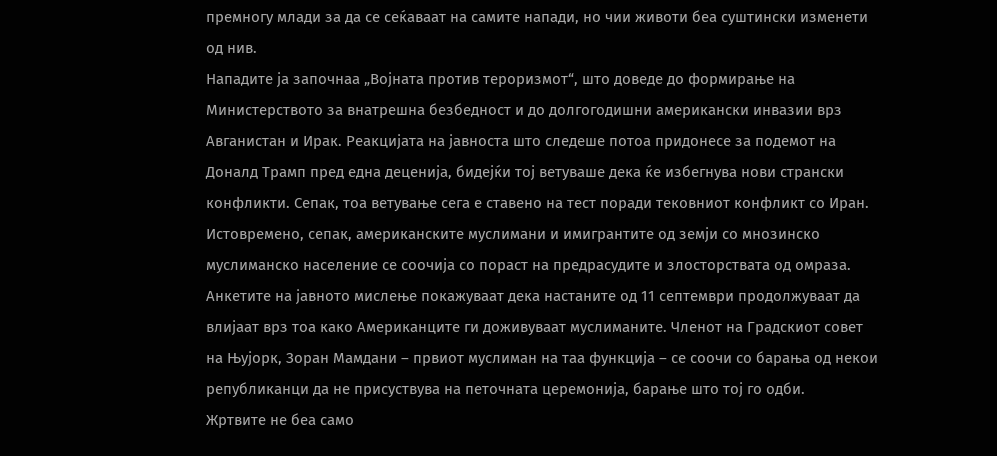премногу млади за да се сеќаваат на самите напади, но чии животи беа суштински изменети од нив.
Нападите ја започнаа „Војната против тероризмот“, што доведе до формирање на Министерството за внатрешна безбедност и до долгогодишни американски инвазии врз Авганистан и Ирак. Реакцијата на јавноста што следеше потоа придонесе за подемот на Доналд Трамп пред една деценија, бидејќи тој ветуваше дека ќе избегнува нови странски конфликти. Сепак, тоа ветување сега е ставено на тест поради тековниот конфликт со Иран.
Истовремено, сепак, американските муслимани и имигрантите од земји со мнозинско муслиманско население се соочија со пораст на предрасудите и злосторствата од омраза. Анкетите на јавното мислење покажуваат дека настаните од 11 септември продолжуваат да влијаат врз тоа како Американците ги доживуваат муслиманите. Членот на Градскиот совет на Њујорк, Зоран Мамдани – првиот муслиман на таа функција – се соочи со барања од некои републиканци да не присуствува на петочната церемонија, барање што тој го одби.
Жртвите не беа само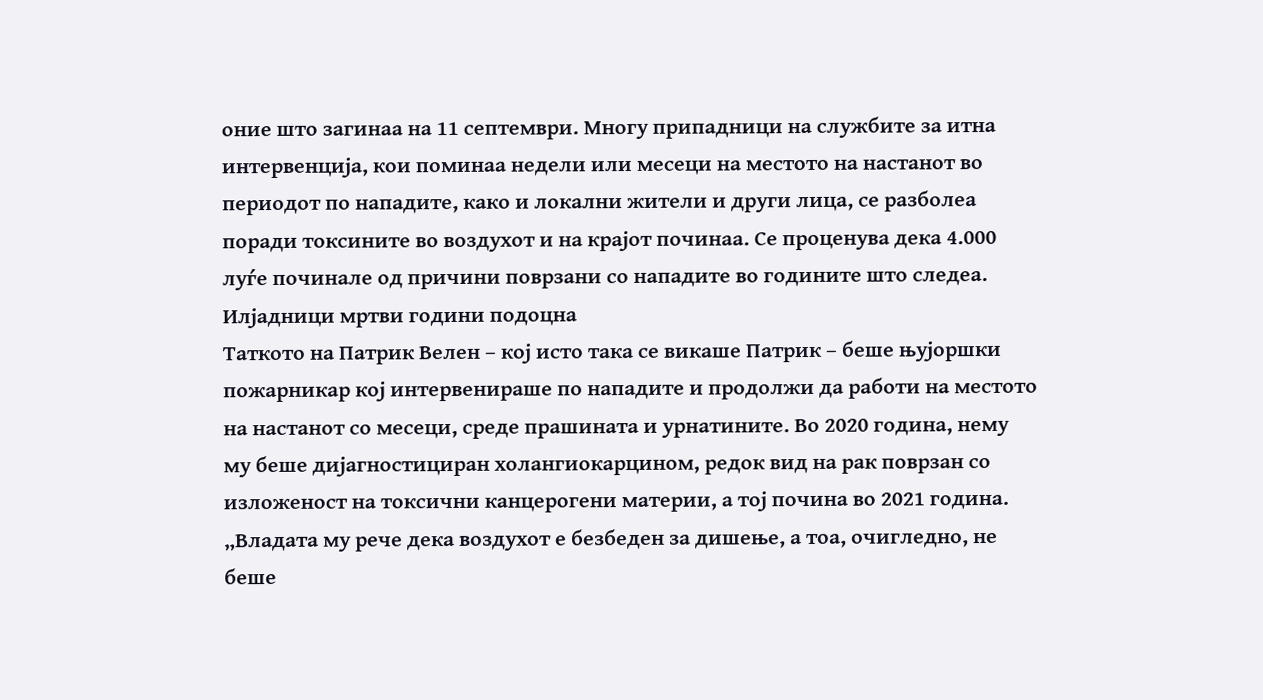оние што загинаа на 11 септември. Многу припадници на службите за итна интервенција, кои поминаа недели или месеци на местото на настанот во периодот по нападите, како и локални жители и други лица, се разболеа поради токсините во воздухот и на крајот починаа. Се проценува дека 4.000 луѓе починале од причини поврзани со нападите во годините што следеа. Илјадници мртви години подоцна
Таткото на Патрик Велен – кој исто така се викаше Патрик – беше њујоршки пожарникар кој интервенираше по нападите и продолжи да работи на местото на настанот со месеци, среде прашината и урнатините. Во 2020 година, нему му беше дијагностициран холангиокарцином, редок вид на рак поврзан со изложеност на токсични канцерогени материи, а тој почина во 2021 година.
„Владата му рече дека воздухот е безбеден за дишење, а тоа, очигледно, не беше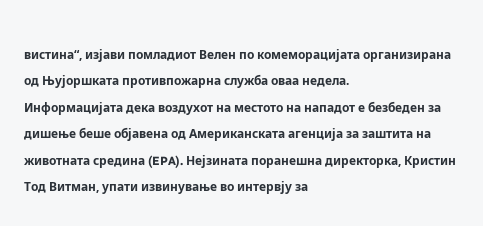вистина“, изјави помладиот Велен по комеморацијата организирана од Њујоршката противпожарна служба оваа недела.
Информацијата дека воздухот на местото на нападот е безбеден за дишење беше објавена од Американската агенција за заштита на животната средина (EPA). Нејзината поранешна директорка, Кристин Тод Витман, упати извинување во интервју за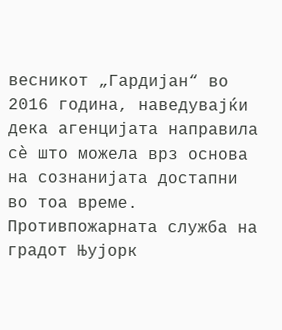весникот „Гардијан“ во 2016 година, наведувајќи дека агенцијата направила сè што можела врз основа на сознанијата достапни во тоа време. Противпожарната служба на градот Њујорк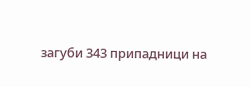загуби 343 припадници на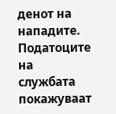денот на нападите. Податоците на службата покажуваат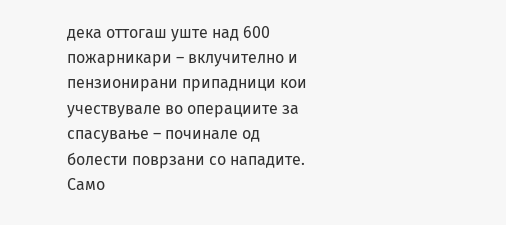дека оттогаш уште над 600 пожарникари – вклучително и пензионирани припадници кои учествувале во операциите за спасување – починале од болести поврзани со нападите. Само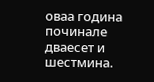оваа година починале дваесет и шестмина.